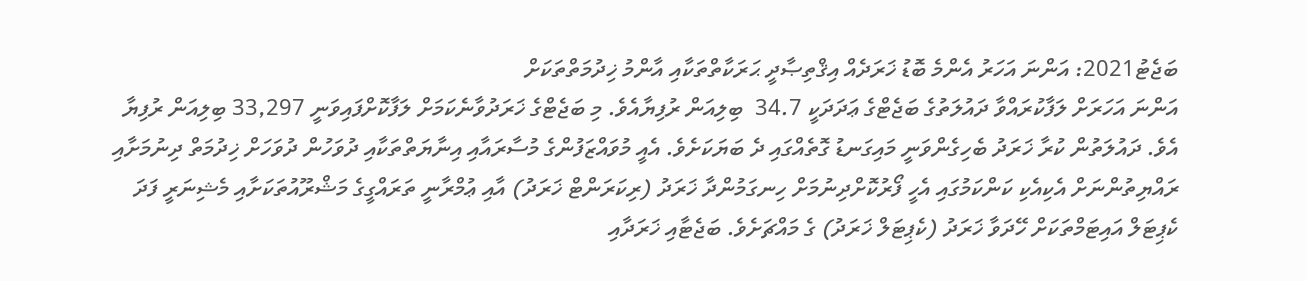ބަޖެޓު2021: އަންނަ އަހަރު އެންމެ ބޮޑު ޚަރަދެއް އިޤްތިޞާދީ ޙަރަކާތްތަކާއި އާންމު ޚިދުމަތްތަކަށް
އަންނަ އަހަރަށް ލަފާކުރައްވާ ދައުލަތުގެ ބަޖެޓްގެ ޢަދަދަކީ 34.7  ބިލިއަން ރުފިޔާއެވެ. މި ބަޖެޓްގެ ޚަރަދުވާނެކަމަށް ލަފާކޮށްފައިވަނީ 33,297 ބިލިއަން ރުފިޔާ އެވެ. ދައުލަތުން ކުރާ ޚަރަދު ބެހިގެންވަނީ މައިގަނޑު ގޮތެއްގައި ދެ ބަޔަކަށެވެ. އެއީ މުވައްޒަފުންގެ މުސާރައާއި އިނާޔަތްތަކާއި ދުވަހުން ދުވަހަށް ޚިދުމަތް ދިނުމަށާއި ރައްޔިތުންނަށް އެކިއެކި ކަންކަމުގައި އެހީ ފޯރުކޮށްދިނުމަށް ހިނގަމުންދާ ޚަރަދު (ރިކަރަންޓް ޚަރަދު) އާއި ޢުމްރާނީ ތަރައްގީގެ މަޝްރޫއުތަކަށާއި މެޝިނަރީ ފަދަ ކެޕިޓަލް އައިޓަމްތަކަށް ހޭދަވާ ޚަރަދު (ކެޕިޓަލް ޚަރަދު) ގެ މައްޗަށެވެ. ބަޖެޓާއި ޚަރަދާއި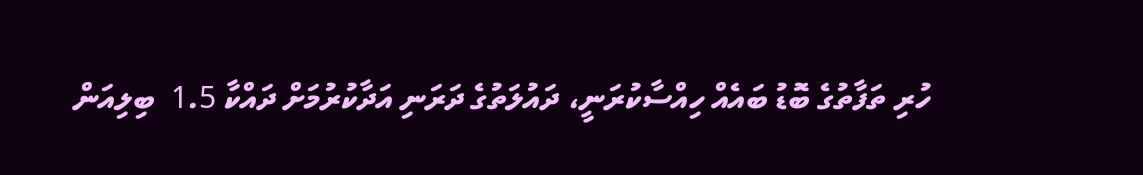ހުރި ތަފާތުގެ ބޮޑު ބައެއް ހިއްސާކުރަނީ، ދައުލަތުގެ ދަރަނި އަދާކުރުމަށް ދައްކާ 1.5  ބިލިއަން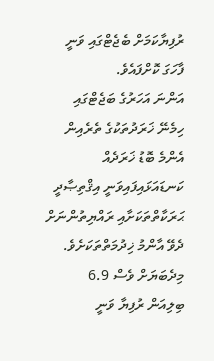ރުފިޔާކަމަށް ބެޖެޓްގައި ވަނީ ފާހަގަ ކޮށްފައެވެ.
އަންނަ އަހަރުގެ ބަޖެޓްގައި ހިމެނޭ ޚަރަދުތަކުގެ ތެރެއިން އެންމެ ބޮޑު ޚަރަދެއް ކަނޑައަޅައިފައިވަނީ އިޤްތިޞާދީ ޙަރަކާތްތަކަށާއި ރައްޔިތުންނަށް ދެވޭ އާންމު ޚިދުމަތްތަކަށެވެ. މިދެބަޔަށް ވެސް 6.9  ބިލިއަން ރުފިޔާ ވަނީ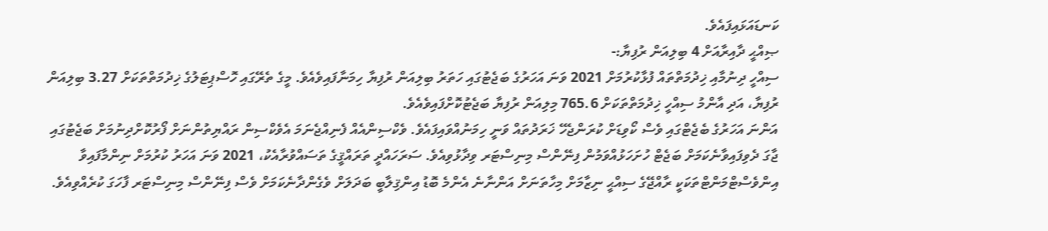ކަނޑައަޅައިފައެވެ.
ޞިއްޙީ ދާއިރާއަށް 4 ބިލިއަން ރުފިޔާ:-
ސިއްހީ ދިނުމާއި ޚިދުމަތްތައް ފުޅާކުރުމަށް 2021 ވަނަ އަހަރުގެ ބަޖެޓުގައި ހަތަރު ބިލިއަން ރުފިޔާ ހިމަނާފައިވެއެވެ. މީގެ ތެރޭގައި ހޮސްޕިޓަލުގެ ޚިދުމަތްތަކަށް 3.27 ބިލިއަން ރުފިޔާ، އަދި އާންމު ސިއްހީ ޚިދުމަތްތަކަށް 765.6 މިލިއަން ރުފިޔާ ބަޖެޓުކޮށްފައިވެއެވެ.
އަންނަ އަހަރުގެ ބެޖެޓްގައި ވެސް ކޯވިޑަށް ކުރަންޖެހޭ ޚަރަދުތައް ވަނީ ހިމަނުއްވައިފައެވެ. ވެކްސިންއެއް ފެނިއްޖެނަމަ އެވެކްސިން ރައްޔިތުންނަށް ފޯރުކޮށްދިނުމަށް ބަޖެޓުގައި ޖާގަ ދެވިފައިވާނެކަމަށް ބަޖެޓް ހުށަހަޅުއްވަމުން ފިނޭންސް މިނިސްޓަރ ވިދާޅުވިއެވެ. ސަރަހައްދީ ތަރައްޤީގެ ތަސައްވުރާއެކު، 2021 ވަނަ އަހަރު ކުރުމަށް ނިންމާފައިވާ އިންވެސްޓްމަންޓްތަކަކީ ރާއްޖޭގެ ސިއްޙީ ނިޒާމަށް މިހާތަނަށް އަންނާނެ އެންމެ ބޮޑު އިންޤިލާބީ ބަދަލަށް ވެގެންދާނެކަމަށް ވެސް ފިނޭންސް މިނިސްޓަރ ފާހަގަ ކުރެއްވިއެވެ.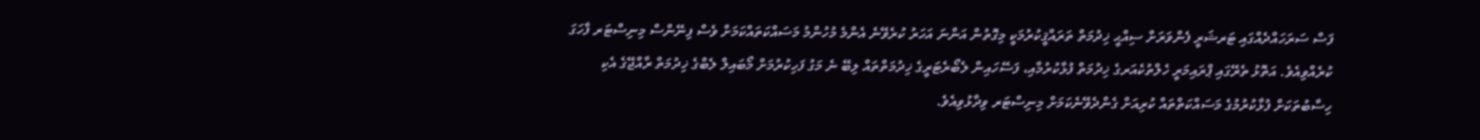ފަސް ސަރަހައްދެއްގައި ޓަރޝަރީ ފެންވަރަށް ސިއްޙީ ޚިދުމަތް ތަރައްޤީކުރުމަކީ މިގޮތުން އަންނަ އަހަރު ކުރެވޭނެ އެންމެ މުހުންމު މަސައްކަތައްކަމަށް ވެސް ފިނޭންސް މިނިސްޓަރ ފާހަގަ ކުރެއްވިއެވެ. އަތޮޅު ތެރޭގައި ޕްރައިމަރީ ހެލްތުކެއަރގެ ޚިދުމަތް ފުޅާކުރުމާއި، ފަސޭހައިން ލެބޯރެޓަރީގެ ޚިދުމަތްތައް ލިބޭ ނެ މަގު ފަހިކުރުމަށް މޯބައިލް ލެބްގެ ޚިދުމަތް ރާއްޖޭގެ އެކި ހިސާބުތަކަށް ފުޅާކުރުމުގެ މަސައްކަތްތައް ކުރިއަށް ގެންދެވޭނެކަމަށް މިނިސްޓަރ ވިދާޅުވިއެވެ.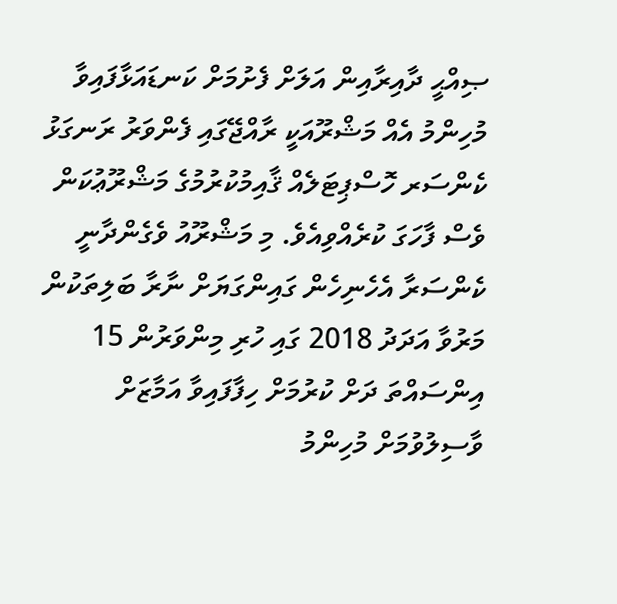ޞިއްޙީ ދާއިރާއިން އަލަށް ފެށުމަށް ކަނޑައަޅާފައިވާ މުހިންމު އެއް މަޝްރޫއަކީ ރާއްޖޭގައި ފެންވަރު ރަނގަޅު ކެންސަރ ހޮސްޕިޓަލެއް ޤާއިމުކުރުމުގެ މަޝްރޫޢުކަން ވެސް ފާހަގަ ކުރެއްވިއެވެ. މި މަޝްރޫއު ވެގެންދާނީ ކެންސަރާ އެހެނިހެން ގައިންގަޔަށް ނާރާ ބަލިތަކުން މަރުވާ އަދަދު 2018 ގައި ހުރި މިންވަރުން 15 އިންސައްތަ ދަށް ކުރުމަށް ހިފާފައިވާ އަމާޒަށް ވާސިލުވުމަށް މުހިންމު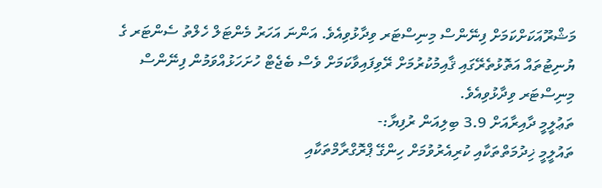މަޝްރޫއަކަށްކަމަށް ފިނޭންސް މިނިސްޓަރ ވިދާޅުވިއެވެ. އަންނަ އަހަރު މެންޓަލް ހެލްތު ސެންޓަރ ގެ ޔުނިޓުތައް އަތޮޅުތެރޭގައި ޤާއިމުކުރުމަށް ރޭވިފައިވާކަމަށް ވެސް ބެޖެޓް ހުށަހަޅުއްވަމުން ފިނޭންސް މިނިސްޓަރ ވިދާޅުވިއެވެ.
ތަޢުލީމީ ދާއިރާއަށް 3.9 ބިލިއަން ރުފިޔާ:-
ތައުލީމީ ޚިދުމަތްތަކާއި ކުރިއެރުވުމަށް ހިންގޭ ޕްރޮގްރާމްތަކާއި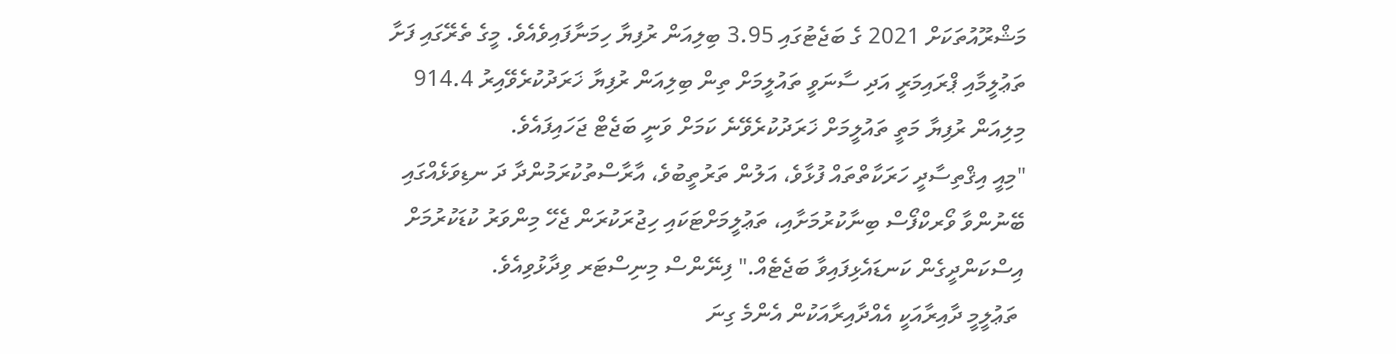މަޝްރޫއުތަކަށް 2021 ގެ ބަޖެޓުގައި 3.95 ބިލިއަން ރުފިޔާ ހިމަނާފައިވެއެވެ. މީގެ ތެރޭގައި ފަށާ ތަޢުލީމާއި ޕްރައިމަރީ އަދި ސާނަވީ ތައުލީމަށް ތިން ބިލިއަން ރުފިޔާ ޚަރަދުކުރެވޭއިރު 914.4 މިލިއަން ރުފިޔާ މަތީ ތައުލީމަށް ޚަރަދުކުރެވޭނެ ކަމަށް ވަނީ ބަޖެޓް ޖަހައިފައެވެ.
"މިއީ އިޤްތިސާދީ ހަރަކާތްތައް ފުޅާވެ، އަލުން ތަރުތީބުވެ، އާރާސްތުކުރަމުންދާ ދަ ނޑިވަޅެއްގައި ބޭނުންވާ ވޯރކްފޯސް ބިނާކުރުމަށާއި، ތަޢުލީމަށްޓަކައި ހިޖުރަކުރަން ޖެހޭ މިންވަރު ކުޑަކުރުމަށް އިސްކަންދީގެން ކަނޑައެޅިފައިވާ ބަޖެޓެއް." ފިނޭންސް މިނިސްޓަރ ވިދާޅުވިއެވެ.
 ތަޢުލީމީ ދާއިރާއަކީ އެއްދާއިރާއަކުން އެންމެ ގިނަ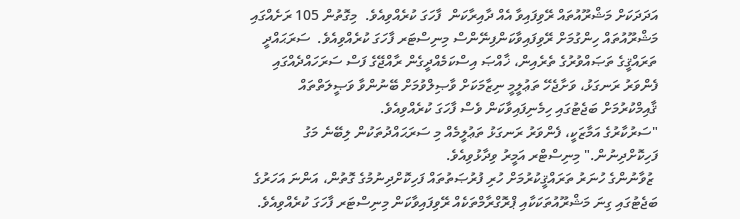އަދަދަކަށް މަޝްރޫއުތައް ރޭވިފައިވާ އެއް ދާއިރާކަން  ފާހަގަ ކުރެއްވިއެވެ.  މިގޮތުން 105 ރަށެއްގައި މަޝްރޫއުތައް ހިންގުމަށް ރޭވިފައިވާކަންފިނޭންސް މިނިސްޓަރ ފާހަގަ ކުރެއްވިއެވެ.  ސަރަޙައްދީ ތަރައްޤީގެ ތަޞައްވުރުގެ ތެރެއިން، ޚާއްޞަ އިސްކަމެއްދީގެން ރާއްޖޭގެ ފަސް ސަރަހައްދެއްގައި ފެންވަރު ރަނގަޅު، ވަށާޖެހޭ ތަޢުލީމީ ނިޒާމަކަށް ވާޞިލްވުމަށް ބޭނުންވާ ވަޞީލަތްތައް ޤާއިމްކުރުމަށް ބަޖެޓުގައި ހިމެނިފައިވާކަން ވެސް ފާހަގަ ކުރެއްވިއެވެ.
"ސަރުކާރުގެ އަމާޒަކީ، ފެންވަރު ރަނގަޅު ތަޢުލީމެއް މި ސަރަޙައްދުތަކުން ލިބޭނެ މަގު ފަހިކޮށްދިނުން." މިނިސްޓްރ އަމީރު ވިދާޅުވިއެވެ.
 ޒުވާނުންގެ ހުނަރު ތަރައްޤީކުރުމަށް ހުރި ފުރުޞަތުތައް ފަހިކޮށްދިނުމުގެ ގޮތުން، އަންނަ އަހަރުގެ ބަޖެޓުގައި ގިނަ މަޝްރޫއުތަކަކާއި ޕްރޮގްރާމްތަކެއް ރޭވިފައިވާކަން މިނިސްޓަރ ފާހަގަ ކުރެއްވިއެވެ.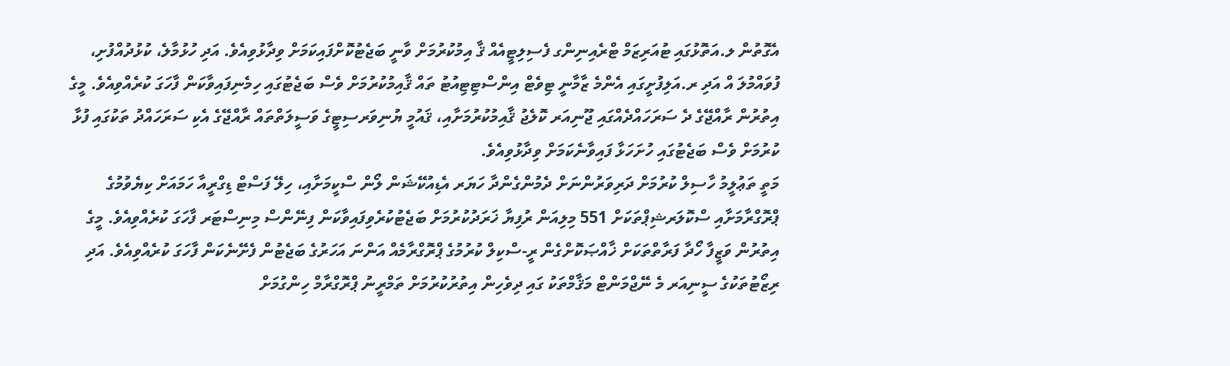އެގޮތުން ލ.އަތޮޅުގައި ޓުއަރިޒަމް ޓްރެއިނިންގ ފެސިލިޓީއެއް ޤާ އިމުކުރުމަށް ވާނީ ބަޖެޓުކޮށްފައިކަމަށް ވިދާޅުވިއެވެ. އަދި ހުޅުމާލެ، ކުޅުދުއްފުށި، ފުވައްމުލަ އް އަދި ރ.އަލިފުށީގައި އެންމެ ޒާމާނީ ޓިވެޓް އިންސްޓިޓިއުޓު ތައް ޤާއިމުކުރުމަށް ވެސް ބަޖެޓުގައި ހިމެނިފައިވާކަން ފާހަގަ ކުރެއްވިއެވެ. މީގެ އިތުރުން ރާއްޖޭގެ ދެ ސަރަހައްދެއްގައި ޖޫނިއަރ ކޮލެޖު ޤާއިމުކުރުމަށާއި، ޤައުމީ ޔުނިވަރސިޓީގެ ވަސީލަތްތައް ރާއްޖޭގެ އެކި ސަރަހައްދު ތަކުގައި ފުޅާ ކުރުމަށް ވެސް ބަޖެޓުގައި ހުށަހަޅާ ފައިވާނެކަމަށް ވިދާޅުވިއެވެ.
މަތީ ތަޢުލީމު ހާސިލް ކުރުމަށް ދަރިވަރުންނަށް ދެމުންގެންދާ ހަޔަރ އެޑިއުކޭޝަން ލޯން ސްކީމަށާއި، ހިލޭ ފަސްޓް ޑިގްރީއާ ހަމައަށް ކިޔެވުމުގެ ޕްރޮގްރާމަށާއި ސްކޮލަރޝިޕްތަކަށް 551 މިލިއަން ރުފިޔާ ޚަރަދުކުރުމަށް ބަޖެޓުކުރެވިފައިވާކަން ފިނޭންސް މިނިސްޓަރ ފާހަގަ ކުރެއްވިއެވެ. މީގެ އިތުރުން ވަޒީފާ ހޯދާ ފަރާތްތަކަށް ޚާއްޞަކޮށްގެން ރީ-ސްކިލް ކުރުމުގެ ޕްރޮގްރާމެއް އަންނަ އަހަރުގެ ބަޖެޓުން ފެށޭނެކަން ފާހަގަ ކުރެއްވިއެވެ. އަދި ރިޒޯޓުތަކުގެ ސީނިއަރ މެ ނޭޖްމަންޓް މަޤާމްތަކު ގައި ދިވެހިން އިތުރުކުރުމަށް ތަމްރީނު ޕްރޮގްރާމް ހިންގުމަށް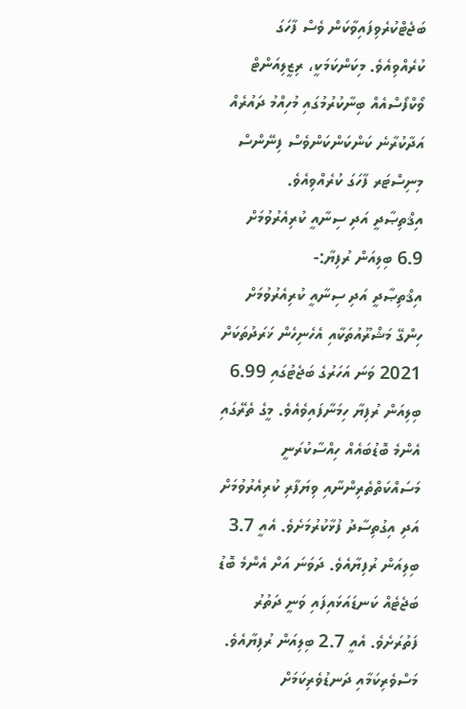ބަޖެޓްކުރެވިފައިވާކަން ވެސް ފާހަގަ ކުރެއްވިއެވެ. މިކަންކަމަކީ، ރިޒީލިއަންޓް ވޯކްފޯސްއެއް ބިނާކުރުމުގައި މުހިއްމު ދައުރެއް އަދާކުރާނެ ކަންކަންކަންވެސް ފިނޭންސް މިނިސްޓަރ ފާހަގަ ކުރެއްވިއެވެ.
އިޤްތިޞާދީ އަދި ސިނާއީ ކުރިއެރުވުމަށް 6.9 ބިލިއަން ރުފިޔާ:-
އިޤްތިޞާދީ އަދި ސިނާއީ ކުރިއެރުވުމަށް ހިންގޭ މަޝްރޫއުތަކާއި އެހެނިހެން ޚަރަދުތަކަށް 2021 ވަނަ އަހަރުގެ ބަޖެޓުގައި 6.99 ބިލިއަން ރުފިޔާ ހިމަނާފައިވެއެވެ. މީގެ ތެރޭގައި އެންމެ ބޮޑުބައެއް ހިއްސާކުރަނީ މަސައްކަތްތެރިންނާއި ވިޔަފާރި ކުރިއެރުވުމަށް އަދި އިގުތިސާދު ފުޅާކުރުމަށެވެ. އެއީ 3.7 ބިލިއަން ރުފިޔާއެވެ. ދަވަނަ އަށް އެންމެ ބޮޑު ބަޖެޓެއް ކަނޑައަޅައިފައި ވަނީ ދަތުރު ފަތުރަށެވެ. އެއީ 2.7 ބިލިއަން ރުފިޔާއެވެ. މަސްވެރިކަމާއި ދަނޑުވެރިކަމަށް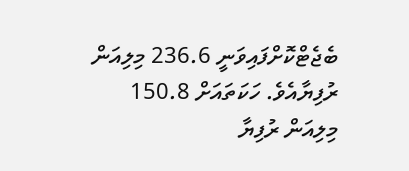ބެޖެޓްކޮށްފައިވަނީ 236.6 މިލިއަން ރުފިޔާއެވެ. ހަކަތައަށް 150.8 މިލިއަން ރުފިޔާ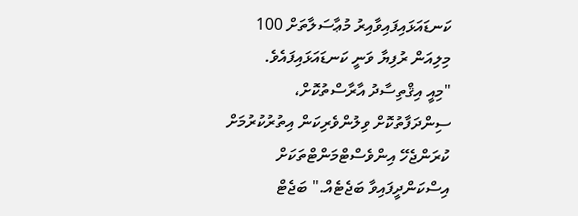ކަނޑައަޅައިފައިވާއިރު މުޢާސަލާތަށް 100 މިލިއަން ރުފިޔާ ވަނީ ކަނޑައަޅައިފައެވެ.
"މިއީ އިޤްތިސާދު އާރާސްތުކޮށް، ސިންދަފާތުކޮށް ވިލުންވެރިކަން އިތުރުކުރުމަށް ކުރަންޖެހޭ އިންވެސްޓްމަންޓްތަކަށް އިސްކަންދީފައިވާ ބަޖެޓެއް." ބަޖެޓް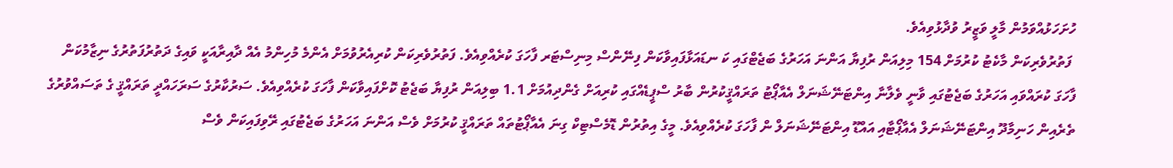ހުށަހަޅުއްވަމުން މާލީ ވަޒީރު ވުދާޅުވިއެވެ.
 ފަތުރުވެރިކަން މާކެޓު ކުރުމަށް 154 މިލިއަން ރުފިޔާ އަންނަ އަހަރުގެ ބަޖެޓްގައި ކަ ނޑައަޅާފައިވާކަން ފިނޭންސް މިނިސްޓަރ ފާހަގަ ކުރެއްވިއެވެ. ފަތުރުވެރިކަން ކުރިއެރުވުމަށް އެންމެ މުހިންމު އެއް ދާއިރާއަކީ ވައިގެ ދަތުރުފަތުރުގެ ނިޒާމުކަން ފާހަގަ ކުރައްވައި އަހަރުގެ ބަޖެޓުގައި ވާނީ ވެލާނާ އިންޓަނޭޝަނަލް އެއާޕޯޓު ތަރައްޤީކުރުން ބާރު ސްޕީޑެއްގައި ކުރިއަށް ގެންދިއުމަށް 1.1 ބިލިއަން ރުފިޔާ ބަޖެޓު ކޮށްފައިވާކަން ފާހަގަ ކުރެއްވިއެވެ. ސަރުކާރުގެ ސަރަހައްދީ ތަރައްޤީ ގެ ތަސައްވުރުގެ ތެރެއިން ހަނިމާދޫ އިންޓަނޭޝަނަލް އެއާޕޯޓާއި އައްޑޫ އިންޓަނޭޝަނަލް ން ފާހަގަ ކުރެއްވިއެވެ. މީގެ އިތުރުން ޑޮމެސްޓިކް ގިނަ އެއާޕޯޓުތައް ތަރައްޤީ ކުރުމަށް ވެސް އަންނަ އަހަރުގެ ބަޖެޓުގައި ރޭވިފައިކަން ވެސް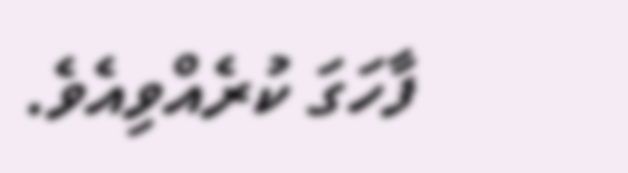ފާހަގަ ކުރެއްވިއެވެ.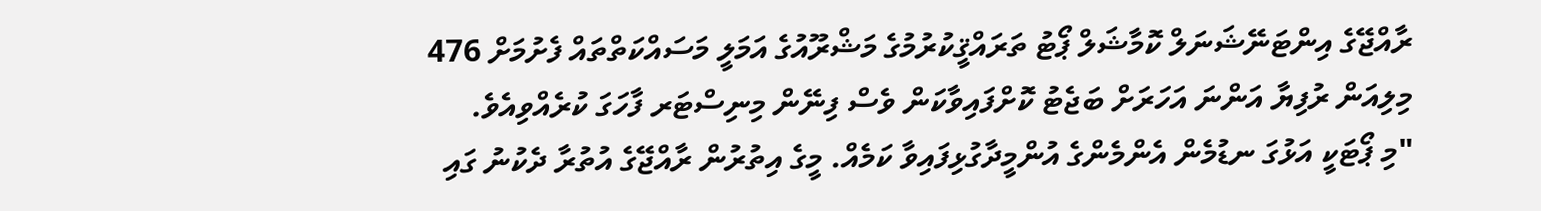ރާއްޖޭގެ އިންޓަނޭޝަނަލް ކޮމާޝަލް ޕޯޓު ތަރައްޤީކުރުމުގެ މަޝްރޫއުގެ އަމަލީ މަސައްކަތްތައް ފެށުމަށް 476 މިލިއަން ރުފިޔާ އަންނަ އަހަރަށް ބަޖެޓު ކޮށްފައިވާކަން ވެސް ފިނޭން މިނިސްޓަރ ފާހަގަ ކުރެއްވިއެވެ.
"މި ޕޯޓަކީ އަޅުގަ ނޑުމެން އެންމެންގެ އުންމީދާގުޅިފައިވާ ކަމެއް. މީގެ އިތުރުން ރާއްޖޭގެ އުތުރާ ދެކުނު ގައި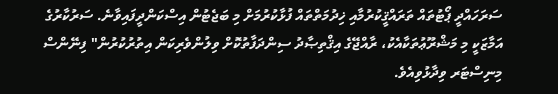ސަރަހައްދީ ޕޯޓުތައް ތަރައްޤީކުރުމާއި ޚިދުމަތްތައް ފުޅާކުރުމަށް މި ބަޖެޓުން އިސްކަންދީފައިވާނެ. ސަރުކާރުގެ އަމާޒަކީ މި މަޝްރޫޢުތަކާއެކު، ރާއްޖޭގެ އިޤްތިޞާދު ސިންދަފާތުކޮށް ވިލުންވެރިކަން އިތުރުކުރުން" ފިނޭންސް މިނިސްޓަރ ވިދާޅުވިއެވެ.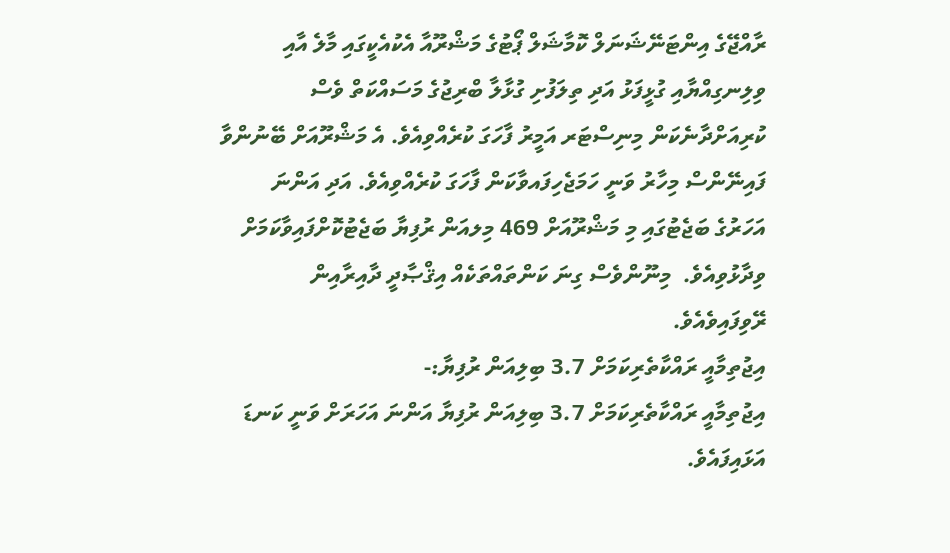ރާއްޖޭގެ އިންޓަނޭޝަނަލް ކޮމާޝަލް ޕޯޓުގެ މަޝްރޫއާ އެކުއެކީގައި މާލެ އާއި ވިލިނގިއްޔާއި ގުޅީފަޅު އަދި ތިލަފުށި ގުޅާލާ ބްރިޖުގެ މަސައްކަތް ވެސް ކުރިއަށްދާނެކަން މިނިސްޓަރ އަމީރު ފާހަގަ ކުރެއްވިއެވެ. އެ މަޝްރޫއަށް ބޭނުންވާ ފައިނޭންސް މިހާރު ވަނީ ހަމަޖެހިފައވާކަން ފާހަގަ ކުރެއްވިއެވެ. އަދި އަންނަ އަހަރުގެ ބަޖެޓުގައި މި މަޝްރޫއަށް 469 މިލއަން ރުފިޔާ ބަޖެޓުކޮށްފައިވާކަމަށް ވިދާޅުވިއެވެ.  މިނޫންވެސް ގިނަ ކަންތައްތަކެއް އިޤްޞާދީ ދާއިރާއިން ރޭވިފައިވެއެވެ.
އިޖުތިމާއީ ރައްކާތެރިކަމަށް 3.7 ބިލިއަން ރުފިޔާ:-
އިޖުތިމާއީ ރައްކާތެރިކަމަށް 3.7 ބިލިއަން ރުފިޔާ އަންނަ އަހަރަށް ވަނީ ކަނޑަ އަޅައިފައެވެ.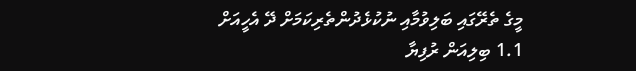މީގެ ތެރޭގައި ބަލިވުމާއި ނުކުޅެދުންތެރިކަމަށް ދޭ އެހީއަށް 1.1 ބިލިއަން ރުފިޔާ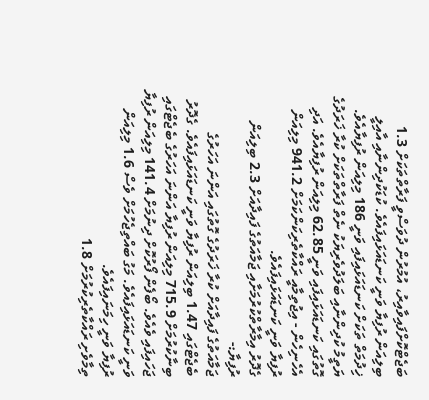ބަޖެޓްކޮށްފައިވާއިރު، އުމުރުން ދުވަސްވީ ފަރާތްތަކަށް 1.3 ބިލިއަން ރުފިޔާ ވަނީ ކަނޑައަޅައިފައެވެ. ކުޑަކުދިންނާއި އާއިލީ ޚިދުމަތް ތަކަށް ކަނޑައަޅައިފައި ވަނީ 186 މިލިއަން ރުފިޔާއެވެ. ޔަތީމު ކުދިންނާއި ބަލަދުވެރިޔަކު ނެތް ފަރާތްތަކަށް ކުރާ ޚަރަދުގެ ގޮތުގައި ކަނޑައަޅައިފައި ވަނީ 62.85 މިލިއަން ރުފިޔާއެވެ. އަދި އެހެނިހެން - އިޖުތިމާއީ ރައްކާތެރިކަންކަމަށް 941.2 މިލިއަން ރުފިޔާ ވަނީ ކަނޑައަޅައިފައެވެ.
ގެދޮރު އިމާރާތްކުރުމަށާއި ޖަމާއަތުގެ ފައިދާއަށް 2.3 ބިލިއަން ރުފިޔާ:-
ޖަމާއަތުގެ ފައިދާއަށް ކުރާ ޚަރަދުގެ ގޮތުގައި އަންނަ އަހަރުގެ ބެޖެޓްގައި 1.47 ބިލިއަން ރުފިޔާ ވަނީ ކަނޑައަޅައިފައެވެ. ގެދޮރު ބިނާކުރުމަށް 715.9 މިލިއަން ރުފިޔާ އަންނަ އަހަރުގެ ބެޖެޓްގައި ޖަހައިފައި ވެއެވެ. ބޯފެން ފޯރުކޮށް ދިނުމަށް 141.4 މިލިއަން ރުފިޔާ ވަނީ ކަނޑައަޅައިފައެވެ. މަގު ބައްތިޖެހުމަށް ވެސް 1.6 މިލިއަން ރުފިޔާ ވަނީ ހިމަނައިފައެވެ.
ތިމާވެށި ރައްކާތެރިކުރުމަށް 1.8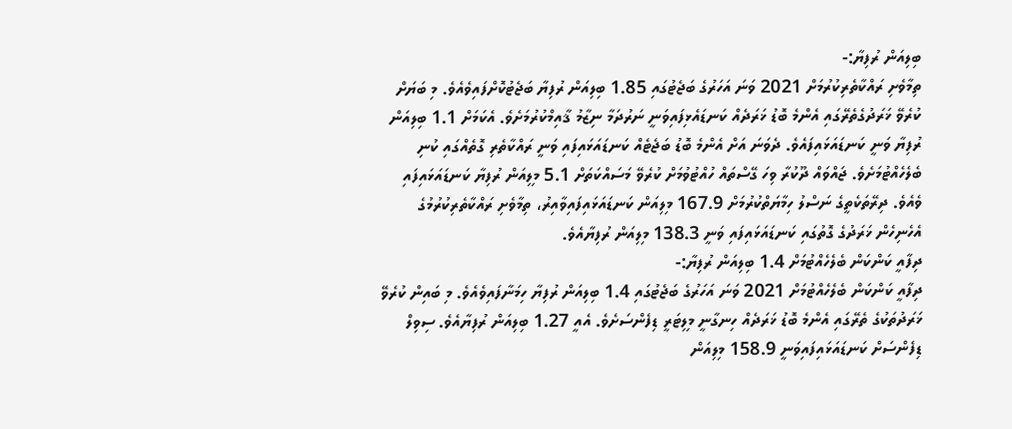ބިލިއަން ރުފިޔާ:-
ތިމާވެށި ރައްކާތެރިކުރުމަށް 2021 ވަނަ އަހަރުގެ ބަޖެޓުގައި 1.85 ބިލިއަން ރުފިޔާ ބަޖެޓުކޮށްފައިވެއެވެ. މި ބަޔަށް ކުރެވޭ ޚަރަދުގެތެރޭގައި އެންމެ ބޮޑު ޚަރަދެއް ކަނޑައެޅިފައިވަނީ ނަރުދަމާ ނިޒާމު ޤާއިމްކުރުމަށެވެ. އެކަމަށް 1.1 ބިލިއަން ރުފިޔާ ވަނީ ކަނޑައަޅައިފައެވެ. ދެވަނަ އަށް އެންމެ ބޮޑު ބަޖެޓެއް ކަނޑައަޅައިފައި ވަނީ ރައްކާތެރި ގޮތެއްގައި ކުނި ބެލެހެއްޓުމަށެވެ. ޖައްވައް ދޫކުރާ ވިހަ ގޭސްތައް ހުއްޓުވުމަށް ކުރެވޭ މަސައްކަތަށް 5.1 މިލިއަން ރުފިޔާ ކަނޑައަޅައިފައި ވެއެވެ. ދިރޭތަކެތީގެ ނަސްލު ހިމާޔަތްކުރުމަށް 167.9 މިލިއަން ކަނޑައަޅައިފައިވާއިރު، ތިމާވެށި ރައްކާތެރިކުރުމުގެ އެހެނިހެން ޚަރަދުގެ ގޮތުގައި ކަނޑައަޅައިފައި ވަނީ 138.3 މިލިއަން ރުފިޔާއެވެ.
ދިފާއީ ކަންކަން ބެލެހެއްޓުމަށް 1.4 ބިލިއަން ރުފިޔާ:-
ދިފާއީ ކަންކަން ބެލެހެއްޓުމަށް 2021 ވަނަ އަހަރުގެ ބަޖެޓުގައި 1.4 ބިލިއަން ރުފިޔާ ހިމަނާފައިވެއެވެ. މި ބައިން ކުރެވޭ ޚަރަދުތަކުގެ ތެރޭގައި އެންމެ ބޮޑު ޚަރަދެއް ހިނގާނީ މިލިޓަރީ ޑިފެންސަށެވެ. އެއީ 1.27 ބިލިއަން ރުފިޔާއެވެ. ސިވިލް ޑިފެންސަށް ކަނޑައަޅައިފައިވަނީ 158.9 މިލިއަން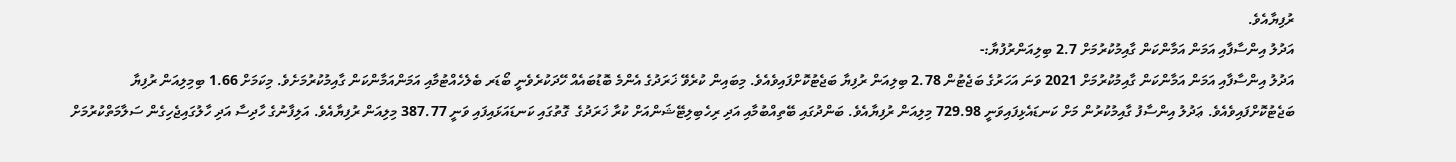ރުފިޔާއެވެ.
އަދުލު އިންސާފާއި އަމަން އަމާންކަން ގާއިމުކުރުމަށް 2.7 ބިލިއަންރުފުޔާ:-
އަދުލު އިންސާފާއި އަމަން އަމާންކަން ގާއިމުކުރުމަށް 2021 ވަނަ އަހަރުގެ ބަޖެޓުން 2.78 ބިލިއަން ރުފިޔާ ބަޖެޓުކޮށްފައިވެއެވެ. މިބައިން ކުރެވޭ ޚަރަދުގެ އެންމެ ބޮޑުބައެއް ހޭދަކުރެވެނީ ބޯޑަރ ބެލެހެއްޓުމާއި އަމަންއަމާންކަން ގާއިމުކުރުމަށެވެ. މިކަމަށް 1.66 ބިމިލިއަން ރުފިޔާ ބަޖެޓުކޮށްފައިވެއެވެ. ޢަދުލު އިންސާފު ގާއިމުކުރުން މަށް ކަނޑައެޅިފައިވަނީ 729.98 މިލިއަން ރުފިޔާއެވެ. ބަންދުގައި ބޭތިއްބުމާއި އަދި ރިހެބިލިޓޭޝަންއަށް ކުރާ ޚަރަދުގެ  ގޮތުގައި ކަނޑައަޅައިފައި ވަނީ 387.77 މިލިއަން ރުފިޔާއެވެ. އަލިފާނުގެ ހާދިސާ އަދި ހާލުގައިޖެހިގެން ސަލާމަތްކުރުމަށް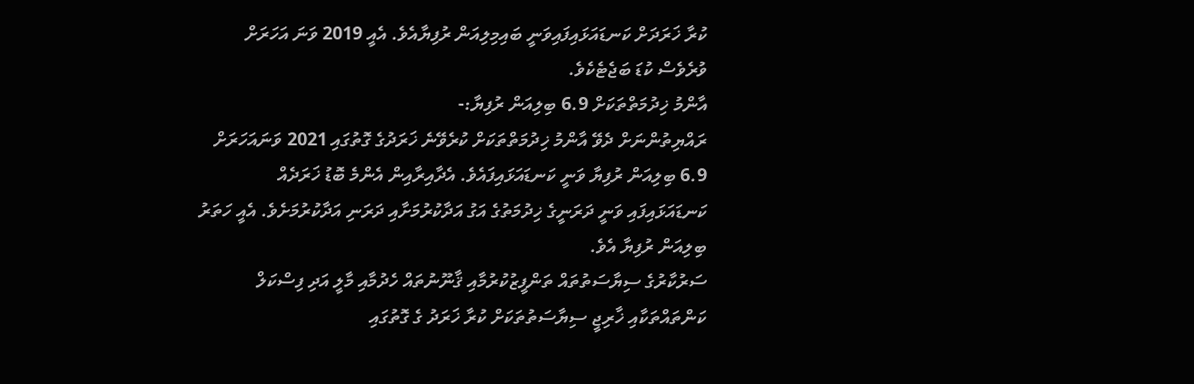ކުރާ ޚަރަދަށް ކަނޑައަޅައިފައިވަނީ ބައިމިލިއަން ރުފިޔާއެވެ. އެއީ 2019 ވަނަ އަހަރަށް ވުރެވެސް ކުޑަ ބަޖެޓެކެވެ.
އާންމު ޚިދުމަތްތަކަށް 6.9 ބިލިއަން ރުފިޔާ:-
ރައްޔިތުންނަށް ދެވޭ އާންމު ޚިދުމަތްތަކަށް ކުރެވޭނެ ޚަރަދުގެ ގޮތުގައި 2021 ވަނައަހަރަށް 6.9 ބިލިއަން ރުފިޔާ ވަނީ ކަނޑައަޅައިފައެވެ. އެދާއިރާއިން އެންމެ ބޮޑު ޚަރަދެއް ކަނޑައަޅައިފައި ވަނީ ދަރަނީގެ ޚިދުމަތުގެ އަގު އަދާކުރުމަށާއި ދަރަނި އަދާކުރުމަށެވެ. އެއީ ހަތަރު ބިލިއަން ރުފިޔާ އެވެ.
ސަރުކާރުގެ ސިޔާސަތުތައް ތަންފީޒުކުރުމާއި ޤާނޫނުތައް ހެދުމާއި މާލީ އަދި ފިސްކަލް ކަންތައްތަކާއި ޚާރިޖީ ސިޔާސަތުތަކަށް ކުރާ ޚަރަދު ގެ ގޮތުގައި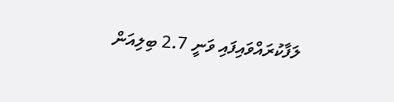ލަފާކުރައްވައިފައި ވަނީ 2.7 ބިލިއަން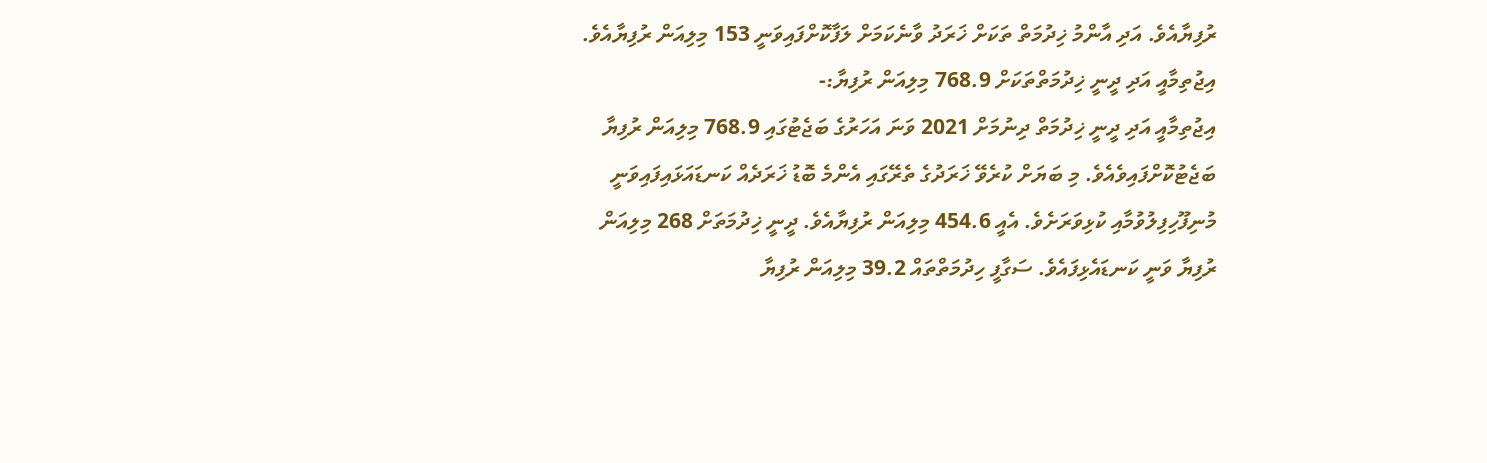ރުފިޔާއެވެ. އަދި އާންމު ޚިދުމަތް ތަކަށް ޚަރަދު ވާނެކަމަށް ލަފާކޮށްފައިވަނީ 153 މިލިއަން ރުފިޔާއެވެ.
އިޖުތިމާއީ އަދި ދީނީ ޚިދުމަތްތަކަށް 768.9 މިލިއަން ރުފިޔާ:-
އިޖުތިމާއީ އަދި ދީނީ ޚިދުމަތް ދިނުމަށް 2021 ވަނަ އަހަރުގެ ބަޖެޓުގައި 768.9 މިލިއަން ރުފިޔާ ބަޖެޓުކޮށްފައިވެއެވެ. މި ބަޔަށް ކުރެވޭ ޚަރަދުގެ ތެރޭގައި އެންމެ ބޮޑު ޚަރަދެއް ކަނޑައަޅައިފައިވަނީ މުނިފޫހިފިލުވުމާއި ކުޅިވަރަށެވެ. އެއީ 454.6 މިލިއަން ރުފިޔާއެވެ. ދީނީ ޚިދުމަތަށް 268 މިލިއަން ރުފިޔާ ވަނީ ކަނޑައެޅިފައެވެ. ސަގާފީ ހިދުމަތްތައް 39.2 މިލިއަން ރުފިޔާ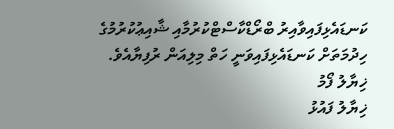ކަނޑައެޅިފައިވާއިރު ބްރޯޑްކާސްޓްކުރުމާއި ޝާއިޢުކުރުމުގެ ހިދުމަތަށް ކަނޑައެޅިފައިވަނީ ހަތް މިލިއަން ރުފިޔާއެވެ.
ޚިޔާލު ފޯމު
ޚިޔާލު ފައުޅު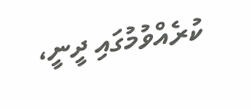ކުރެއްވުމުގައި ދީނީ،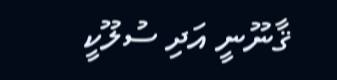ޤާނޫނީ އަދި ސުލޫކީ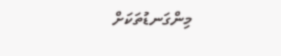މިންގަނޑުތަކަށް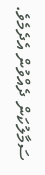ސަމާލުކަން ދެއްވުން އެދެމެވެ.